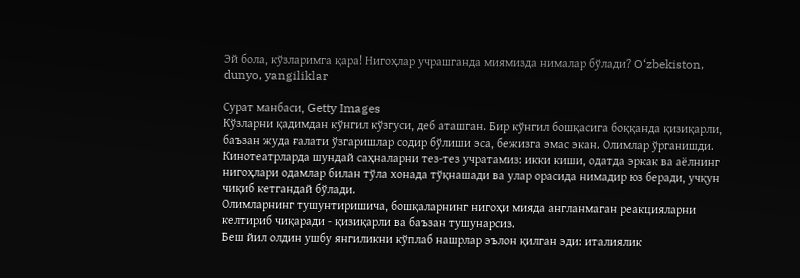Эй бола, кўзларимга қара! Нигоҳлар учрашганда миямизда нималар бўлади? O‘zbekiston, dunyo, yangiliklar

Сурат манбаси, Getty Images
Кўзларни қадимдан кўнгил кўзгуси, деб аташган. Бир кўнгил бошқасига боққанда қизиқарли, баъзан жуда ғалати ўзгаришлар содир бўлиши эса, бежизга эмас экан. Олимлар ўрганишди.
Кинотеатрларда шундай саҳналарни тез-тез учратамиз: икки киши, одатда эркак ва аёлнинг нигоҳлари одамлар билан тўла хонада тўқнашади ва улар орасида нимадир юз беради, учқун чиқиб кетгандай бўлади.
Олимларнинг тушунтиришича, бошқаларнинг нигоҳи мияда англанмаган реакцияларни келтириб чиқаради - қизиқарли ва баъзан тушунарсиз.
Беш йил олдин ушбу янгиликни кўплаб нашрлар эълон қилган эди: италиялик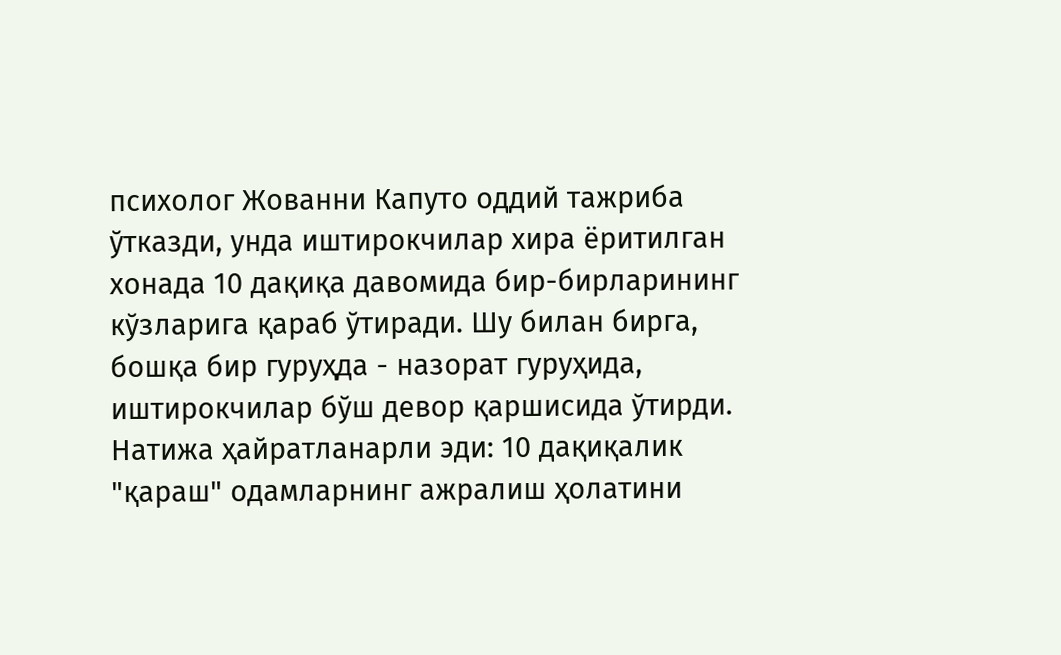психолог Жованни Капуто оддий тажриба ўтказди, унда иштирокчилар хира ёритилган хонада 10 дақиқа давомида бир-бирларининг кўзларига қараб ўтиради. Шу билан бирга, бошқа бир гуруҳда - назорат гуруҳида, иштирокчилар бўш девор қаршисида ўтирди.
Натижа ҳайратланарли эди: 10 дақиқалик "қараш" одамларнинг ажралиш ҳолатини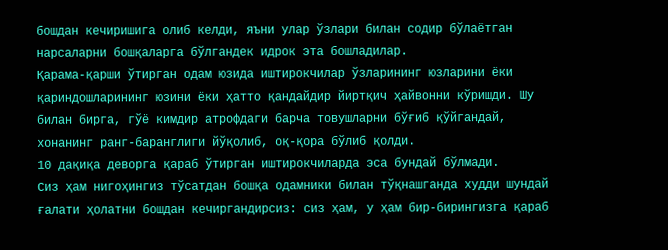бошдан кечиришига олиб келди, яъни улар ўзлари билан содир бўлаётган нарсаларни бошқаларга бўлгандек идрок эта бошладилар.
Қарама-қарши ўтирган одам юзида иштирокчилар ўзларининг юзларини ёки қариндошларининг юзини ёки ҳатто қандайдир йиртқич ҳайвонни кўришди. Шу билан бирга, гўё кимдир атрофдаги барча товушларни бўғиб қўйгандай, хонанинг ранг-баранглиги йўқолиб, оқ-қора бўлиб қолди.
10 дақиқа деворга қараб ўтирган иштирокчиларда эса бундай бўлмади.
Сиз ҳам нигоҳингиз тўсатдан бошқа одамники билан тўқнашганда худди шундай ғалати ҳолатни бошдан кечиргандирсиз: сиз ҳам, у ҳам бир-бирингизга қараб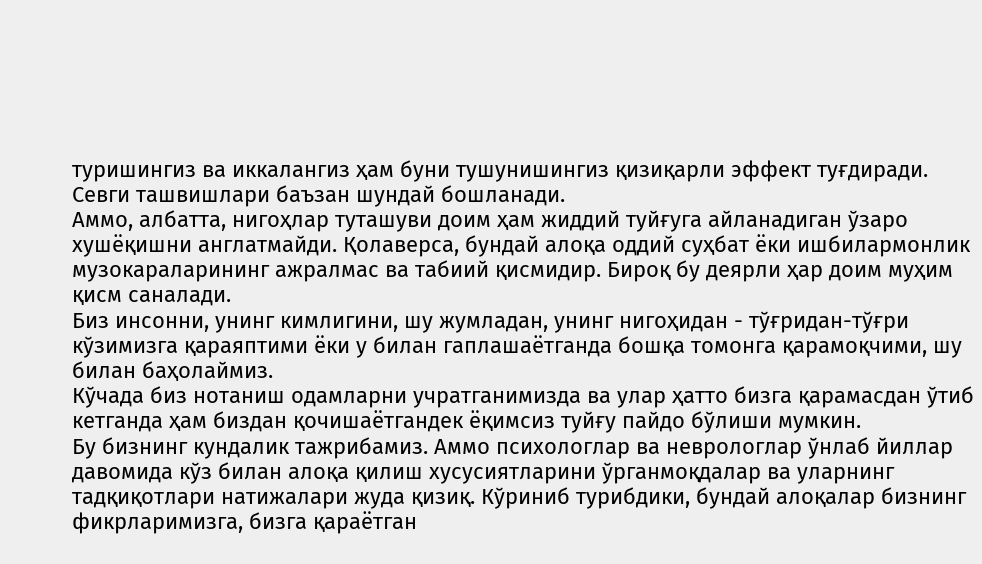туришингиз ва иккалангиз ҳам буни тушунишингиз қизиқарли эффект туғдиради. Севги ташвишлари баъзан шундай бошланади.
Аммо, албатта, нигоҳлар туташуви доим ҳам жиддий туйғуга айланадиган ўзаро хушёқишни англатмайди. Қолаверса, бундай алоқа оддий суҳбат ёки ишбилармонлик музокараларининг ажралмас ва табиий қисмидир. Бироқ бу деярли ҳар доим муҳим қисм саналади.
Биз инсонни, унинг кимлигини, шу жумладан, унинг нигоҳидан - тўғридан-тўғри кўзимизга қараяптими ёки у билан гаплашаётганда бошқа томонга қарамоқчими, шу билан баҳолаймиз.
Кўчада биз нотаниш одамларни учратганимизда ва улар ҳатто бизга қарамасдан ўтиб кетганда ҳам биздан қочишаётгандек ёқимсиз туйғу пайдо бўлиши мумкин.
Бу бизнинг кундалик тажрибамиз. Аммо психологлар ва неврологлар ўнлаб йиллар давомида кўз билан алоқа қилиш хусусиятларини ўрганмоқдалар ва уларнинг тадқиқотлари натижалари жуда қизиқ. Кўриниб турибдики, бундай алоқалар бизнинг фикрларимизга, бизга қараётган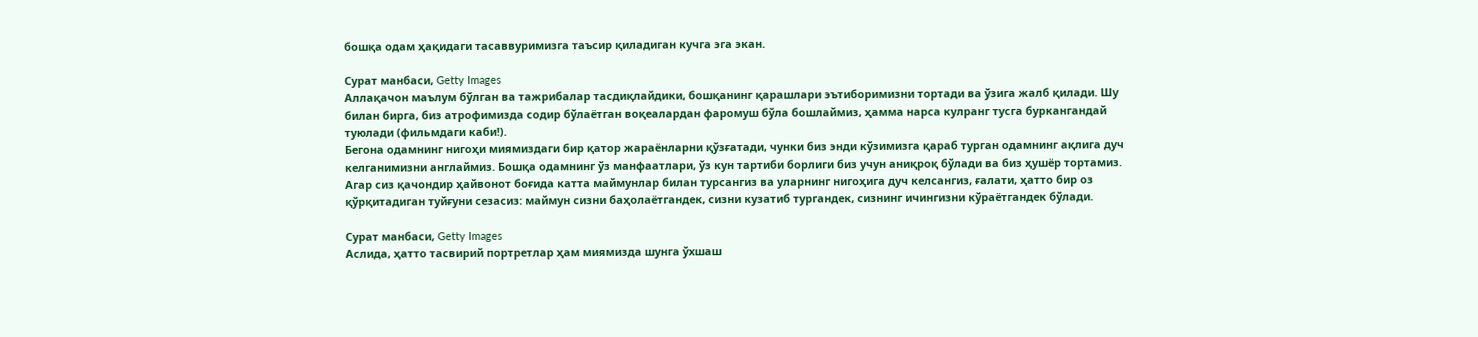бошқа одам ҳақидаги тасаввуримизга таъсир қиладиган кучга эга экан.

Сурат манбаси, Getty Images
Аллақачон маълум бўлган ва тажрибалар тасдиқлайдики, бошқанинг қарашлари эътиборимизни тортади ва ўзига жалб қилади. Шу билан бирга, биз атрофимизда содир бўлаётган воқеалардан фаромуш бўла бошлаймиз, ҳамма нарса кулранг тусга буркангандай туюлади (фильмдаги каби!).
Бегона одамнинг нигоҳи миямиздаги бир қатор жараёнларни қўзғатади, чунки биз энди кўзимизга қараб турган одамнинг ақлига дуч келганимизни англаймиз. Бошқа одамнинг ўз манфаатлари, ўз кун тартиби борлиги биз учун аниқроқ бўлади ва биз ҳушёр тортамиз.
Агар сиз қачондир ҳайвонот боғида катта маймунлар билан турсангиз ва уларнинг нигоҳига дуч келсангиз, ғалати, ҳатто бир оз қўрқитадиган туйғуни сезасиз: маймун сизни баҳолаётгандек, сизни кузатиб тургандек, сизнинг ичингизни кўраётгандек бўлади.

Сурат манбаси, Getty Images
Аслида, ҳатто тасвирий портретлар ҳам миямизда шунга ўхшаш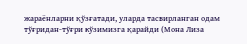жараёнларни қўзғатади, уларда тасвирланган одам тўғридан-тўғри кўзимизга қарайди (Мона Лиза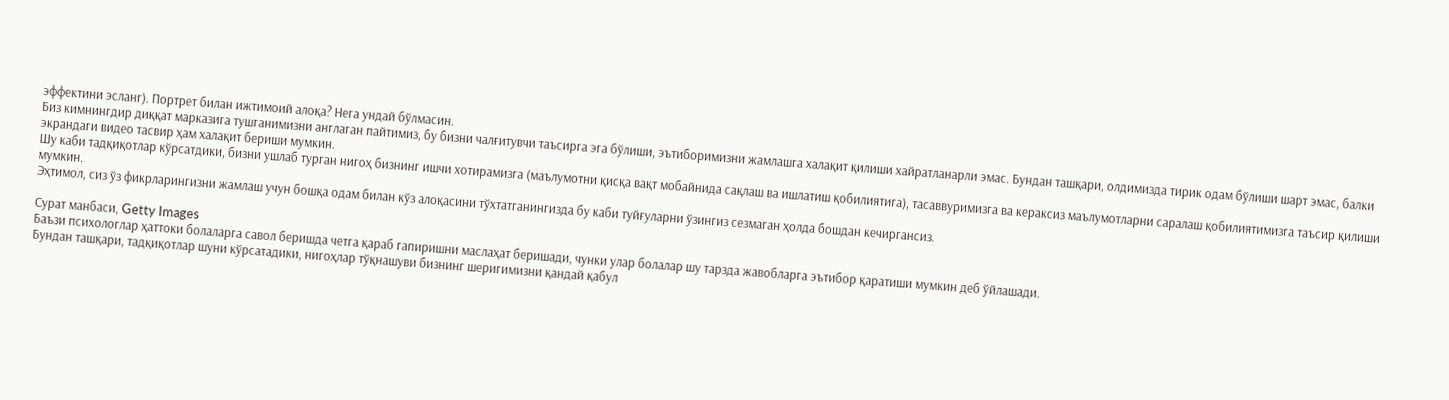эффектини эсланг). Портрет билан ижтимоий алоқа? Нега ундай бўлмасин.
Биз кимнингдир диққат марказига тушганимизни англаган пайтимиз, бу бизни чалғитувчи таъсирга эга бўлиши, эътиборимизни жамлашга халақит қилиши хайратланарли эмас. Бундан ташқари, олдимизда тирик одам бўлиши шарт эмас, балки экрандаги видео тасвир ҳам халақит бериши мумкин.
Шу каби тадқиқотлар кўрсатдики, бизни ушлаб турган нигоҳ бизнинг ишчи хотирамизга (маълумотни қисқа вақт мобайнида сақлаш ва ишлатиш қобилиятига), тасаввуримизга ва кераксиз маълумотларни саралаш қобилиятимизга таъсир қилиши мумкин.
Эҳтимол, сиз ўз фикрларингизни жамлаш учун бошқа одам билан кўз алоқасини тўхтатганингизда бу каби туйғуларни ўзингиз сезмаган ҳолда бошдан кечиргансиз.

Сурат манбаси, Getty Images
Баъзи психологлар ҳаттоки болаларга савол беришда четга қараб гапиришни маслаҳат беришади, чунки улар болалар шу тарзда жавобларга эътибор қаратиши мумкин деб ўйлашади.
Бундан ташқари, тадқиқотлар шуни кўрсатадики, нигоҳлар тўқнашуви бизнинг шеригимизни қандай қабул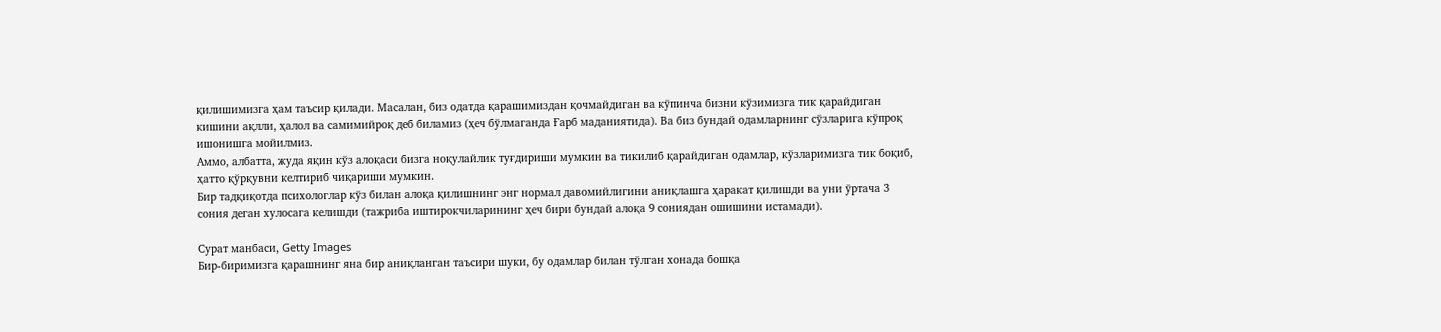қилишимизга ҳам таъсир қилади. Масалан, биз одатда қарашимиздан қочмайдиган ва кўпинча бизни кўзимизга тик қарайдиган кишини ақлли, ҳалол ва самимийроқ деб биламиз (ҳеч бўлмаганда Ғарб маданиятида). Ва биз бундай одамларнинг сўзларига кўпроқ ишонишга мойилмиз.
Аммо, албатта, жуда яқин кўз алоқаси бизга ноқулайлик туғдириши мумкин ва тикилиб қарайдиган одамлар, кўзларимизга тик боқиб, ҳатто қўрқувни келтириб чиқариши мумкин.
Бир тадқиқотда психологлар кўз билан алоқа қилишнинг энг нормал давомийлигини аниқлашга ҳаракат қилишди ва уни ўртача 3 сония деган хулосага келишди (тажриба иштирокчиларининг ҳеч бири бундай алоқа 9 сониядан ошишини истамади).

Сурат манбаси, Getty Images
Бир-биримизга қарашнинг яна бир аниқланган таъсири шуки, бу одамлар билан тўлган хонада бошқа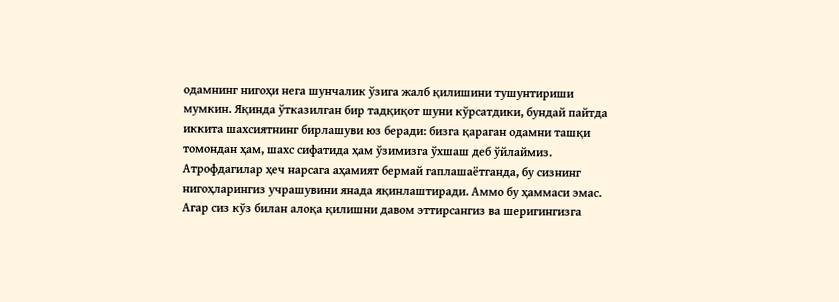одамнинг нигоҳи нега шунчалик ўзига жалб қилишини тушунтириши мумкин. Яқинда ўтказилган бир тадқиқот шуни кўрсатдики, бундай пайтда иккита шахсиятнинг бирлашуви юз беради: бизга қараган одамни ташқи томондан ҳам, шахс сифатида ҳам ўзимизга ўхшаш деб ўйлаймиз.
Атрофдагилар ҳеч нарсага аҳамият бермай гаплашаётганда, бу сизнинг нигоҳларингиз учрашувини янада яқинлаштиради. Аммо бу ҳаммаси эмас.
Агар сиз кўз билан алоқа қилишни давом эттирсангиз ва шеригингизга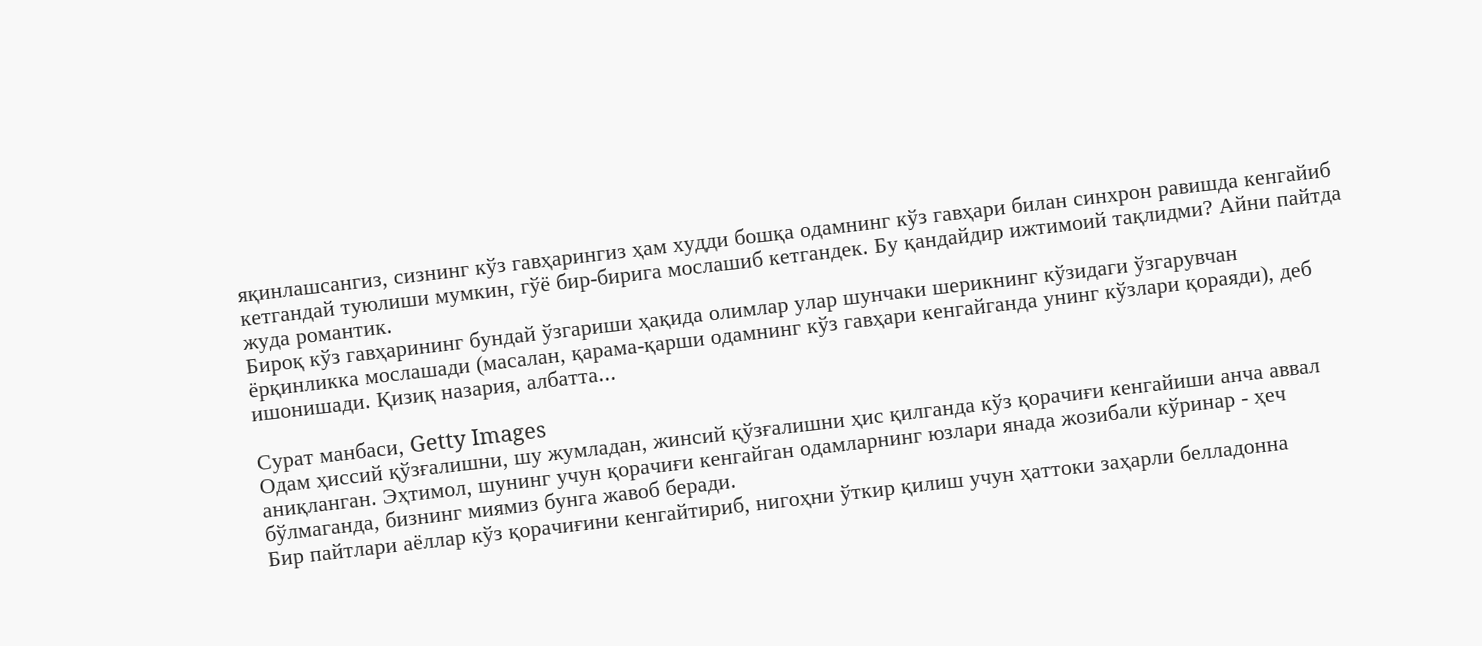яқинлашсангиз, сизнинг кўз гавҳарингиз ҳам худди бошқа одамнинг кўз гавҳари билан синхрон равишда кенгайиб кетгандай туюлиши мумкин, гўё бир-бирига мослашиб кетгандек. Бу қандайдир ижтимоий тақлидми? Айни пайтда жуда романтик.
Бироқ кўз гавҳарининг бундай ўзгариши ҳақида олимлар улар шунчаки шерикнинг кўзидаги ўзгарувчан ёрқинликка мослашади (масалан, қарама-қарши одамнинг кўз гавҳари кенгайганда унинг кўзлари қораяди), деб ишонишади. Қизиқ назария, албатта...

Сурат манбаси, Getty Images
Одам ҳиссий қўзғалишни, шу жумладан, жинсий қўзғалишни ҳис қилганда кўз қорачиғи кенгайиши анча аввал аниқланган. Эҳтимол, шунинг учун қорачиғи кенгайган одамларнинг юзлари янада жозибали кўринар - ҳеч бўлмаганда, бизнинг миямиз бунга жавоб беради.
Бир пайтлари аёллар кўз қорачиғини кенгайтириб, нигоҳни ўткир қилиш учун ҳаттоки заҳарли белладонна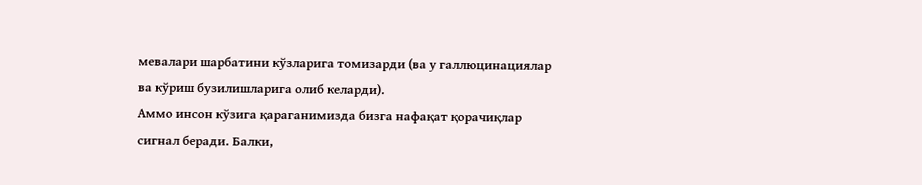мевалари шарбатини кўзларига томизарди (ва у галлюцинациялар ва кўриш бузилишларига олиб келарди).
Аммо инсон кўзига қараганимизда бизга нафақат қорачиқлар сигнал беради. Балки,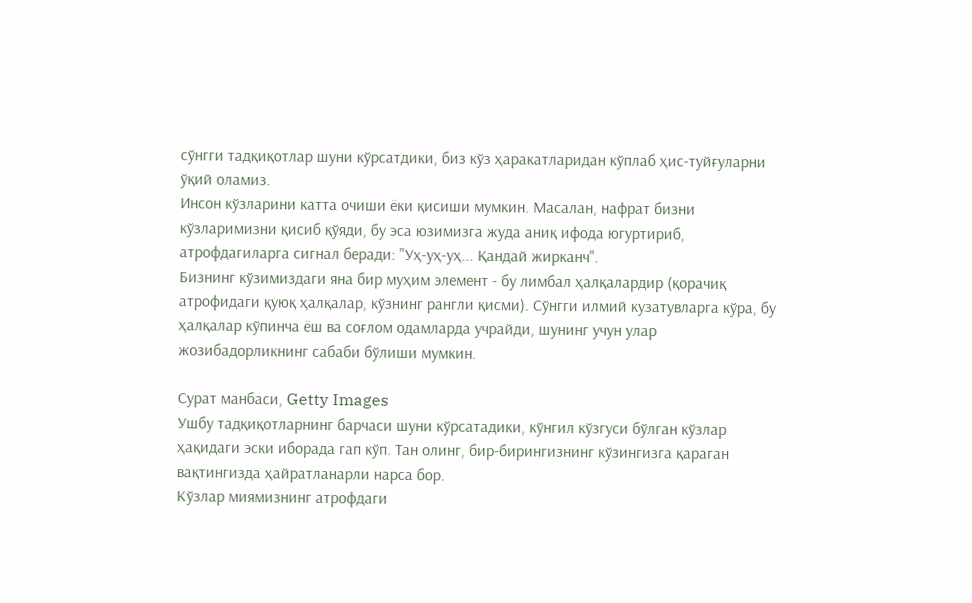сўнгги тадқиқотлар шуни кўрсатдики, биз кўз ҳаракатларидан кўплаб ҳис-туйғуларни ўқий оламиз.
Инсон кўзларини катта очиши ёки қисиши мумкин. Масалан, нафрат бизни кўзларимизни қисиб қўяди, бу эса юзимизга жуда аниқ ифода югуртириб, атрофдагиларга сигнал беради: "Уҳ-уҳ-уҳ... Қандай жирканч".
Бизнинг кўзимиздаги яна бир муҳим элемент - бу лимбал ҳалқалардир (қорачиқ атрофидаги қуюқ ҳалқалар, кўзнинг рангли қисми). Сўнгги илмий кузатувларга кўра, бу ҳалқалар кўпинча ёш ва соғлом одамларда учрайди, шунинг учун улар жозибадорликнинг сабаби бўлиши мумкин.

Сурат манбаси, Getty Images
Ушбу тадқиқотларнинг барчаси шуни кўрсатадики, кўнгил кўзгуси бўлган кўзлар ҳақидаги эски иборада гап кўп. Тан олинг, бир-бирингизнинг кўзингизга қараган вақтингизда ҳайратланарли нарса бор.
Кўзлар миямизнинг атрофдаги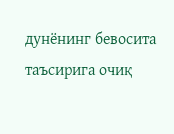дунёнинг бевосита таъсирига очиқ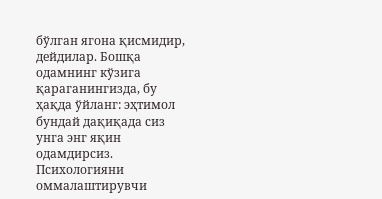бўлган ягона қисмидир, дейдилар. Бошқа одамнинг кўзига қараганингизда, бу ҳақда ўйланг: эҳтимол бундай дақиқада сиз унга энг яқин одамдирсиз.
Психологияни оммалаштирувчи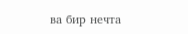ва бир нечта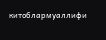китоблармуаллифи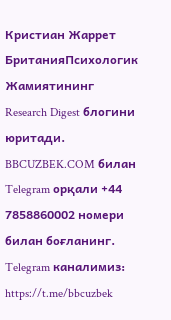Кристиан Жаррет БританияПсихологик Жамиятининг Research Digest блогини юритади.
BBCUZBEK.COM билан Telegram орқали +44 7858860002 номери билан боғланинг.
Telegram каналимиз: https://t.me/bbcuzbek